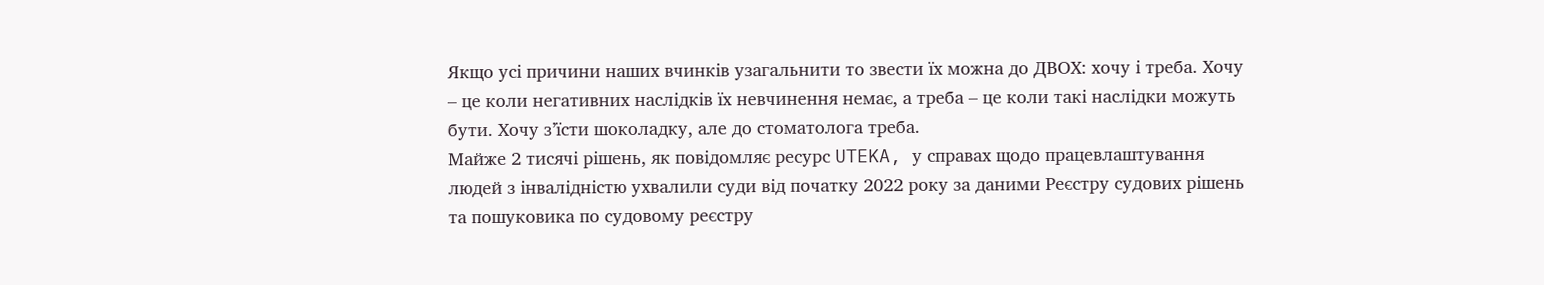Якщо усі причини наших вчинків узагальнити то звести їх можна до ДВОХ: хочу і треба. Хочу – це коли негативних наслідків їх невчинення немає, а треба – це коли такі наслідки можуть бути. Хочу з’їсти шоколадку, але до стоматолога треба.
Майже 2 тисячі рішень, як повідомляє ресурс UTEKA, у справах щодо працевлаштування людей з інвалідністю ухвалили суди від початку 2022 року за даними Реєстру судових рішень та пошуковика по судовому реєстру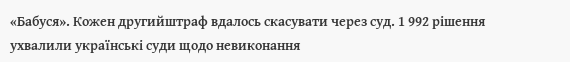«Бабуся». Кожен другийштраф вдалось скасувати через суд. 1 992 рішення ухвалили українські суди щодо невиконання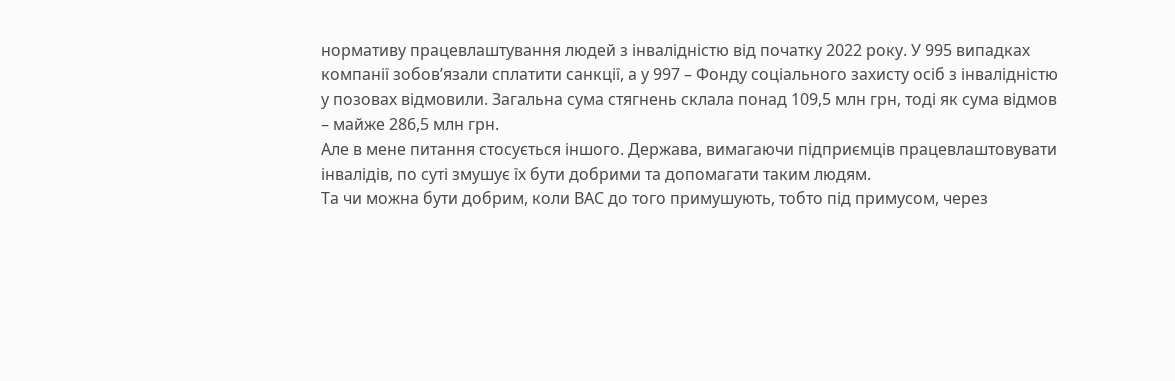нормативу працевлаштування людей з інвалідністю від початку 2022 року. У 995 випадках компанії зобов’язали сплатити санкції, а у 997 – Фонду соціального захисту осіб з інвалідністю у позовах відмовили. Загальна сума стягнень склала понад 109,5 млн грн, тоді як сума відмов – майже 286,5 млн грн.
Але в мене питання стосується іншого. Держава, вимагаючи підприємців працевлаштовувати інвалідів, по суті змушує їх бути добрими та допомагати таким людям.
Та чи можна бути добрим, коли ВАС до того примушують, тобто під примусом, через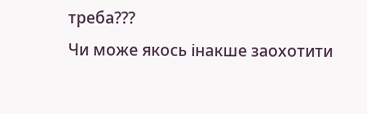треба???
Чи може якось інакше заохотити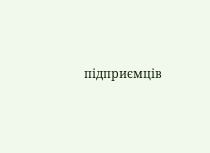підприємців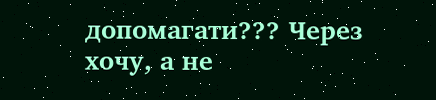допомагати??? Через хочу, а не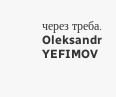через треба.
Oleksandr YEFIMOV